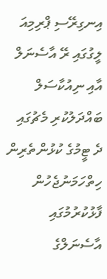އިނގިރޭސި ޕްރިމިއަ ލީގުގައި ރޭ އާސެނަލް އާއި ނިއުކާސަލް ބައްދަލުކުރި މެޗުގައި ދެ ޓީމުގެ ކުޅުންތެރިން ހިތްހަމަނުޖެހުން ފާޅުކުރުމުގައި
އާސެނަލްގެ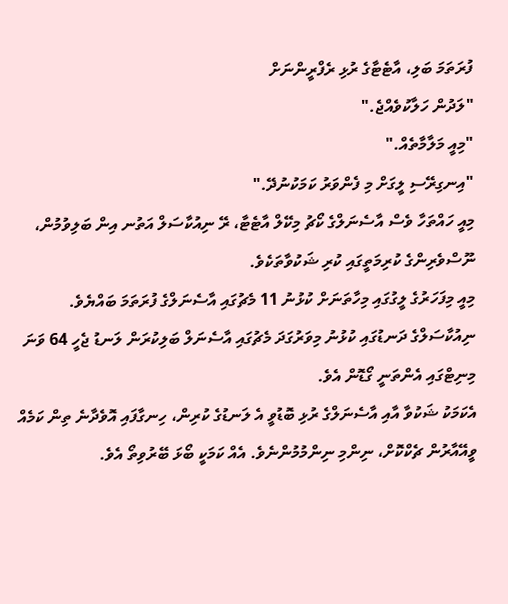ފުރަތަމަ ބަލި، އާޓެޓާގެ ރުޅި ރެފްރީންނަށް
"ލަދުން ހަލާކުވެއްޖެ."
"މިއީ މަލާމާތެއް."
"އިނގިރޭސި ލީގަށް މި ފެންވަރު ކަމަކުނުދޭ."
މިއީ ހައްތަހާ ވެސް އާސެނަލްގެ ކޯޗު މިކޭލް އާޓެޓާ، ރޭ ނިއުކާސަލް އަތުނ އިން ބަލިވުމުން، ނޫސްވެރިންގެ ކުރިމަތީގައި ކުރި ޝަކުވާތަކެވެ.
މިއީ މިފަހަރުގެ ލީގުގައި މިހާތަނަށް ކުޅުނު 11 މެޗުގައި އާސެނަލްގެ ފުރަތަމަ ބައްޔެވެ. ނިއުކާސަލްގެ ދަނޑުގައި ކުޅުނު މިވަރުގަދަ މެޗުގައި އާސެނަލް ބަލިކުރަން ލަނޑު ޖެހީ 64 ވަނަ މިނިޓްގައި އެންތަނީ ގޯޑޮން އެވެ.
އެކަމަކު ޝަކުވާ އާއި އާސެނަލްގެ ރުޅި ބޮޑުވީ އެ ލަނޑުގެ ކުރިން، ހިނގާފައި އޮވެދާނެ ތިން ކަމެއް ވީއޭއާރުން ޗެކްކޮށް، ނިންމި ނިންމުމުންނެވެ. އެއް ކަމަކީ ބޯޅަ ބޭރުވިތޯ އެވެ.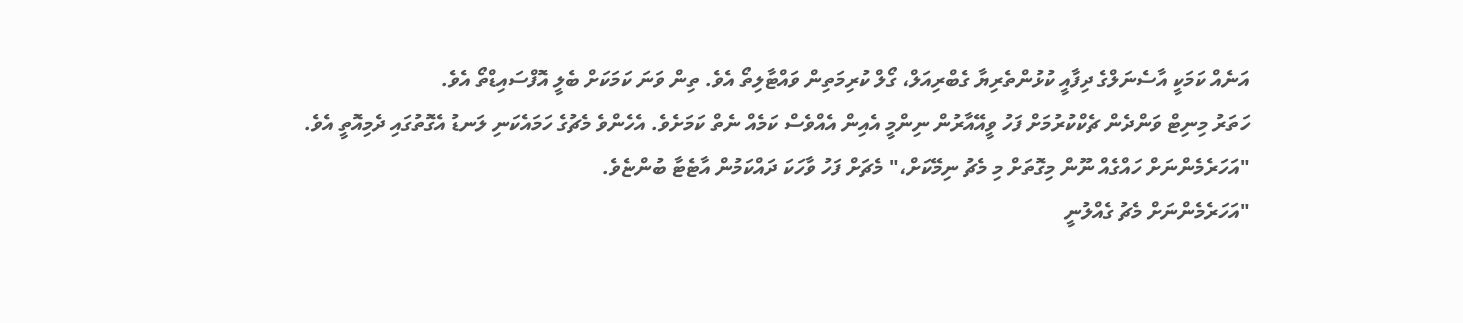އަނެއް ކަމަކީ އާސެނަލްގެ ދިފާއީ ކުޅުންތެރިޔާ ގެބްރިއަލް، ގޯލް ކުރިމަތިން ވައްޓާލިތޯ އެވެ. ތިން ވަނަ ކަމަކަށް ބެލީ އޮފްސައިޑްތޯ އެވެ.
ހަތަރު މިނިޓް ވަންދެން ޗެކްކުރުމަށް ފަހު ވީއޭއާރުން ނިންމީ އެއިން އެއްވެސް ކަމެއް ނެތް ކަމަށެވެ. އެހެންވެ މެޗުގެ ހަމައެކަނި ލަނޑު އެގޮތުގައި ދެމިއޮތީ އެވެ.
"އަހަރެމެންނަށް ހައްގެއް ނޫން މިގޮތަށް މި މެޗު ނިމޭކަށް،" މެޗަށް ފަހު ވާހަކަ ދައްކަމުން އާޓެޓާ ބުންޏެވެ.
"އަހަރެމެންނަށް މެޗު ގެއްލުނީ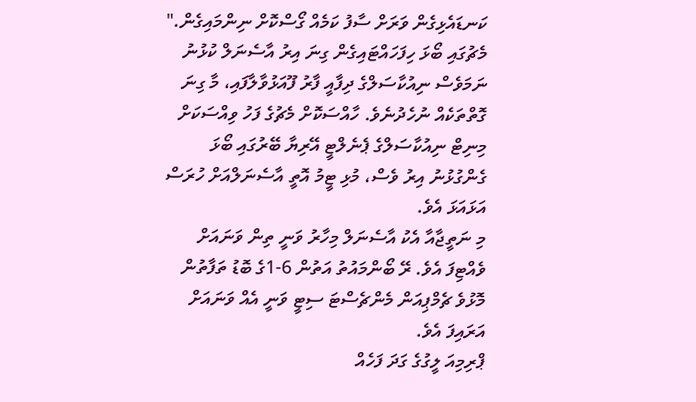ކަނޑައެޅިގެން ވަރަށް ސާފު ކަމެއް ގޯސްކޮށް ނިންމައިގެން."
މެޗުގައި ބޯޅަ ހިފަހައްޓައިގެން ގިނަ އިރު އާސެނަލް ކުޅުނު ނަމަވެސް ނިއުކާސަލްގެ ދިފާއީ ފާރު ފޫއަޅުވާލާފައި، މާ ގިނަ ގޮތްތަކެއް ނުހެދުނެވެ. ހާއްސަކޮށް މެޗުގެ ފަހު ވިއްސަކަށް މިނިޓް ނިއުކާސަލްގެ ޕެނެލްޓީ އޭރިޔާ ބޭރުގައި ބޯޅަ ގެންގުޅުނު އިރު ވެސް، މުޅި ޓީމު އޮތީ އާސެނަލްއަށް ހުރަސް އަޅައަޅަ އެވެ.
މި ނަތީޖާއާ އެކު އާސެނަލް މިހާރު ވަނީ ތިން ވަނައަށް ވެއްޓިފަ އެވެ. ރޭ ބޯންމައުތު އަތުން 6-1ގެ ބޮޑު ތަފާތުން މޮޅުވެ ޗެމްޕިއަން މެންޗެސްޓަ ސިޓީ ވަނީ އެއް ވަނައަށް އަރައިފަ އެވެ.
ޕްރިމިއަ ލީގުގެ ގަދަ ފަހެއް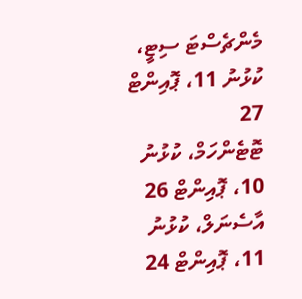މެންޗެސްޓަ ސިޓީ، ކުޅުނު 11، ޕޮއިންޓް 27
ޓޮޓެންހަމް، ކުޅުނު 10، ޕޮއިންޓް 26
އާސެނަލް، ކުޅުނު 11، ޕޮއިންޓް 24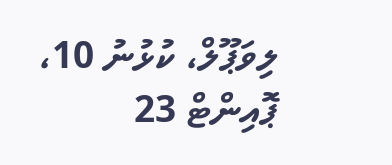ލިވަޕޫލް، ކުޅުނު 10، ޕޮއިންޓް 23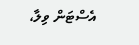އެސްޓަން ވިލާ،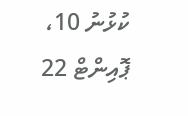ކުޅުނު 10، ޕޮއިންޓް 22